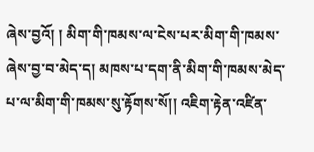ཞེས་བྱའོ། ། མིག་གི་ཁམས་ལ་ངེས་པར་མིག་གི་ཁམས་ཞེས་བྱ་བ་མེད་ད། མཁས་པ་དག་ནི་མིག་གི་ཁམས་མེད་པ་ལ་མིག་གི་ཁམས་སུ་རྟོགས་སོ།། འཇིག་རྟེན་འཛིན་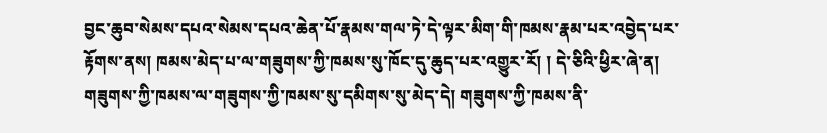བྱང་ཆུབ་སེམས་དཔའ་སེམས་དཔའ་ཆེན་པོ་རྣམས་གལ་ཏེ་དེ་ལྟར་མིག་གི་ཁམས་རྣམ་པར་འབྱེད་པར་རྟོགས་ནས། ཁམས་མེད་པ་ལ་གཟུགས་ཀྱི་ཁམས་སུ་ཁོང་དུ་ཆུད་པར་འགྱུར་རོ། ། དེ་ཅིའི་ཕྱིར་ཞེ་ན། གཟུགས་ཀྱི་ཁམས་ལ་གཟུགས་ཀྱི་ཁམས་སུ་དམིགས་སུ་མེད་དེ། གཟུགས་ཀྱི་ཁམས་ནི་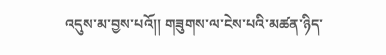འདུས་མ་བྱས་པའོ།། གཟུགས་ལ་ངེས་པའི་མཚན་ཉིད་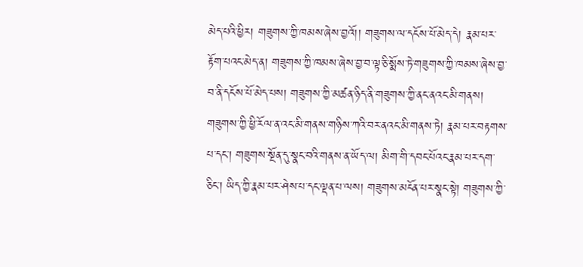མེད་པའི་ཕྱིར། གཟུགས་ཀྱི་ཁམས་ཞེས་བྱའོ།། གཟུགས་ལ་དངོས་པོ་མེད་དེ། རྣམ་པར་རྟོག་པའང་མེད་ན། གཟུགས་ཀྱི་ཁམས་ཞེས་བྱ་བ་ལྟ་ཅི་སྨོས་ཏེ་གཟུགས་ཀྱི་ཁམས་ཞེས་བྱ་བ་ནི་དངོས་པོ་མེད་པས། གཟུགས་ཀྱི་མཚན་ཉིད་ནི་གཟུགས་ཀྱི་ནང་ནའང་མི་གནས། གཟུགས་ཀྱི་ཕྱི་རོལ་ན་འང་མི་གནས་གཉིས་ཀའི་བར་ནའང་མི་གནས་ཏེ། རྣམ་པར་བརྟགས་པ་དང་། གཟུགས་སྔོན་དུ་སྣང་བའི་གནས་ན་ཡོད་ལ། མིག་གི་དབང་པོའང་རྣམ་པར་དག་ཅིང་། ཡིད་ཀྱི་རྣམ་པར་ཤེས་པ་དང་ལྡན་པ་ལས། གཟུགས་མངོན་པར་སྣང་སྟེ། གཟུགས་ཀྱི་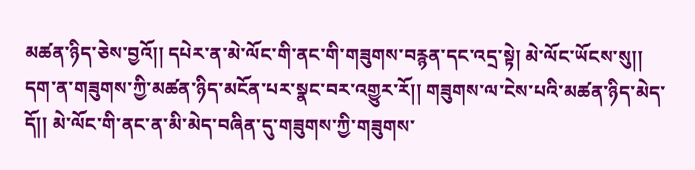མཚན་ཉིད་ཅེས་བྱའོ།། དཔེར་ན་མེ་ལོང་གི་ནང་གི་གཟུགས་བརྙན་དང་འདྲ་སྟེ། མེ་ལོང་ཡོངས་སུ།། དག་ན་གཟུགས་ཀྱི་མཚན་ཉིད་མངོན་པར་སྣང་བར་འགྱུར་རོ།། གཟུགས་ལ་ངེས་པའི་མཚན་ཉིད་མེད་དོ།། མེ་ལོང་གི་ནང་ན་མི་མེད་བཞིན་དུ་གཟུགས་ཀྱི་གཟུགས་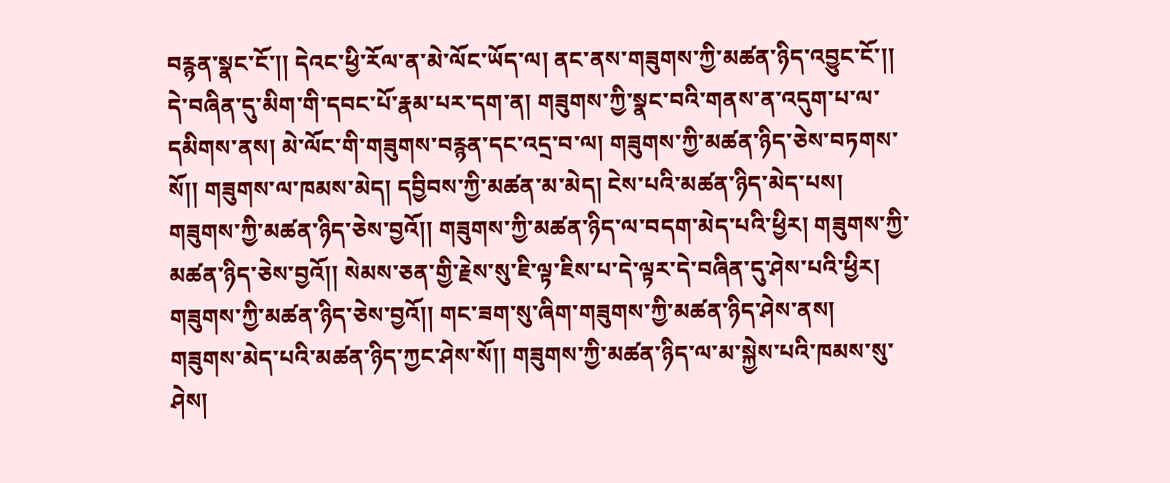བརྙན་སྣང་ངོ་།། དེའང་ཕྱི་རོལ་ན་མེ་ལོང་ཡོད་ལ། ནང་ནས་གཟུགས་ཀྱི་མཚན་ཉིད་འབྱུང་ངོ་།། དེ་བཞིན་དུ་མིག་གི་དབང་པོ་རྣམ་པར་དག་ན། གཟུགས་ཀྱི་སྣང་བའི་གནས་ན་འདུག་པ་ལ་དམིགས་ནས། མེ་ལོང་གི་གཟུགས་བརྙན་དང་འདྲ་བ་ལ། གཟུགས་ཀྱི་མཚན་ཉིད་ཅེས་བཏགས་སོ།། གཟུགས་ལ་ཁམས་མེད། དབྱིབས་ཀྱི་མཚན་མ་མེད། ངེས་པའི་མཚན་ཉིད་མེད་པས། གཟུགས་ཀྱི་མཚན་ཉིད་ཅེས་བྱའོ།། གཟུགས་ཀྱི་མཚན་ཉིད་ལ་བདག་མེད་པའི་ཕྱིར། གཟུགས་ཀྱི་མཚན་ཉིད་ཅེས་བྱའོ།། སེམས་ཅན་གྱི་རྗེས་སུ་ཇི་ལྟ་ཇིས་པ་དེ་ལྟར་དེ་བཞིན་དུ་ཤེས་པའི་ཕྱིར། གཟུགས་ཀྱི་མཚན་ཉིད་ཅེས་བྱའོ།། གང་ཟག་སུ་ཞིག་གཟུགས་ཀྱི་མཚན་ཉིད་ཤེས་ནས། གཟུགས་མེད་པའི་མཚན་ཉིད་ཀྱང་ཤེས་སོ།། གཟུགས་ཀྱི་མཚན་ཉིད་ལ་མ་སྐྱེས་པའི་ཁམས་སུ་ཤེས།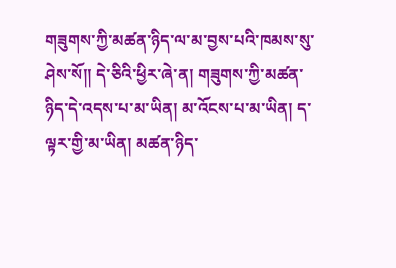གཟུགས་ཀྱི་མཚན་ཉིད་ལ་མ་བྱས་པའི་ཁམས་སུ་ཤེས་སོ།། དེ་ཅིའི་ཕྱིར་ཞེ་ན། གཟུགས་ཀྱི་མཚན་ཉིད་དེ་འདས་པ་མ་ཡིན། མ་འོངས་པ་མ་ཡིན། ད་ལྟར་གྱི་མ་ཡིན། མཚན་ཉིད་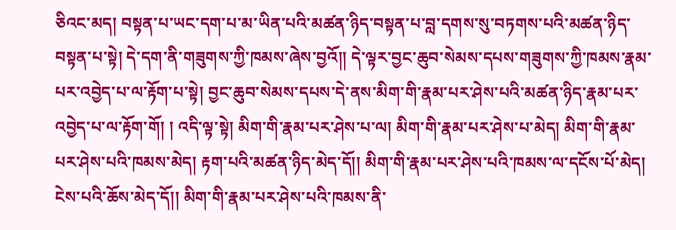ཅིའང་མད། བསྟན་པ་ཡང་དག་པ་མ་ཡིན་པའི་མཚན་ཉིད་བསྟན་པ་བླ་དགས་སུ་བཏགས་པའི་མཚན་ཉིད་བསྟན་པ་སྟེ། དེ་དག་ནི་གཟུགས་ཀྱི་ཁམས་ཞེས་བྱའོ།། དེ་ལྟར་བྱང་ཆུབ་སེམས་དཔས་གཟུགས་ཀྱི་ཁམས་རྣམ་པར་འབྱེད་པ་ལ་རྟོག་པ་སྟེ། བྱང་ཆུབ་སེམས་དཔས་དེ་ནས་མིག་གི་རྣམ་པར་ཤེས་པའི་མཚན་ཉིད་རྣམ་པར་འབྱེད་པ་ལ་རྟོག་གོ། ། འདི་ལྟ་སྟེ། མིག་གི་རྣམ་པར་ཤེས་པ་ལ། མིག་གི་རྣམ་པར་ཤེས་པ་མེད། མིག་གི་རྣམ་པར་ཤེས་པའི་ཁམས་མེད། རྟག་པའི་མཚན་ཉིད་མེད་དོ།། མིག་གི་རྣམ་པར་ཤེས་པའི་ཁམས་ལ་དངོས་པོ་མེད། ངེས་པའི་ཆོས་མེད་དོ།། མིག་གི་རྣམ་པར་ཤེས་པའི་ཁམས་ནི་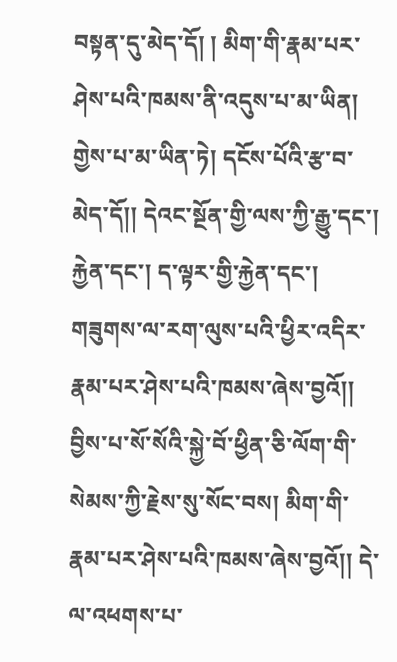བསྟན་དུ་མེད་དོ། ། མིག་གི་རྣམ་པར་ཤེས་པའི་ཁམས་ནི་འདུས་པ་མ་ཡིན། གྱེས་པ་མ་ཡིན་ཏེ། དངོས་པོའི་རྩ་བ་མེད་དོ།། དེའང་སྔོན་གྱི་ལས་ཀྱི་རྒྱུ་དང་། རྐྱེན་དང་། ད་ལྟར་གྱི་རྐྱེན་དང་། གཟུགས་ལ་རག་ལུས་པའི་ཕྱིར་འདིར་རྣམ་པར་ཤེས་པའི་ཁམས་ཞེས་བྱའོ།། བྱིས་པ་སོ་སོའི་སྐྱེ་བོ་ཕྱིན་ཅི་ལོག་གི་སེམས་ཀྱི་རྗེས་སུ་སོང་བས། མིག་གི་རྣམ་པར་ཤེས་པའི་ཁམས་ཞེས་བྱའོ།། དེ་ལ་འཕགས་པ་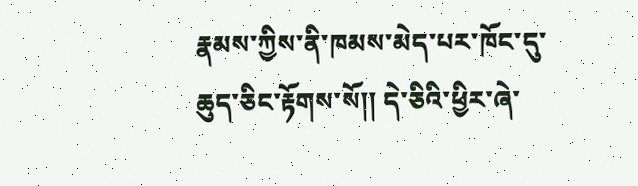རྣམས་ཀྱིས་ནི་ཁམས་མེད་པར་ཁོང་དུ་ཆུད་ཅིང་རྟོགས་སོ།། དེ་ཅིའི་ཕྱིར་ཞེ་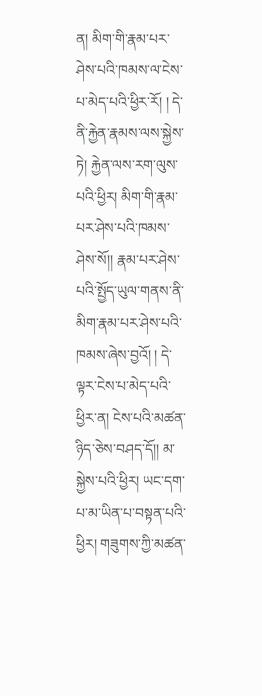ན། མིག་གི་རྣམ་པར་ཤེས་པའི་ཁམས་ལ་ངེས་པ་མེད་པའི་ཕྱིར་རོ། ། དེ་ནི་རྐྱེན་རྣམས་ལས་སྐྱེས་ཏེ། རྐྱེན་ལས་རག་ལུས་པའི་ཕྱིར། མིག་གི་རྣམ་པར་ཤེས་པའི་ཁམས་ཤེས་སོ།། རྣམ་པར་ཤེས་པའི་སྤྱོད་ཡུལ་གནས་ནི་མིག་རྣམ་པར་ཤེས་པའི་ཁམས་ཞེས་བྱའོ། ། དེ་ལྟར་ངེས་པ་མེད་པའི་ཕྱིར་ན། ངེས་པའི་མཚན་ཉིད་ཅེས་བཤད་དོ།། མ་སྐྱེས་པའི་ཕྱིར། ཡང་དག་པ་མ་ཡིན་པ་བསྟན་པའི་ཕྱིར། གཟུགས་ཀྱི་མཚན་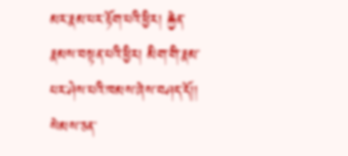མར་རྣམ་པར་རྟོག་པའི་ཕྱིར། རྐྱེན་རྣམས་བསྟན་པའི་ཕྱིར། མིག་གི་རྣམ་པར་ཤེས་པའི་ཁམས་ཞེས་བཤད་དོ།། སེམས་ཅན་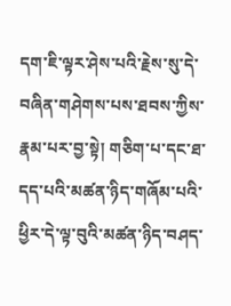དག་ཇི་ལྟར་ཤེས་པའི་རྗེས་སུ་དེ་བཞིན་གཤེགས་པས་ཐབས་ཀྱིས་རྣམ་པར་བྱ་སྟེ། གཅིག་པ་དང་ཐ་དད་པའི་མཚན་ཉིད་གཞོམ་པའི་ཕྱིར་དེ་ལྟ་བུའི་མཚན་ཉིད་བཤད་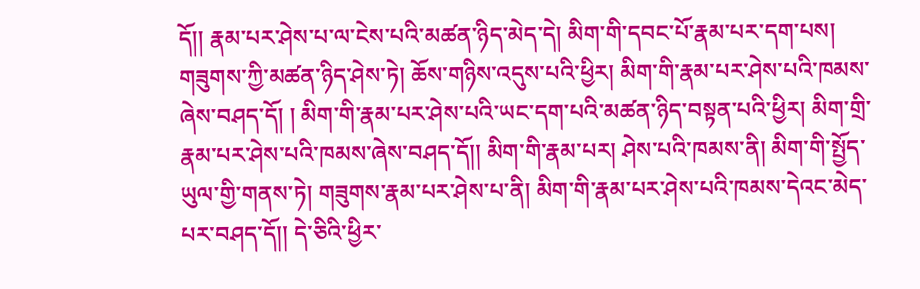དོ།། རྣམ་པར་ཤེས་པ་ལ་ངེས་པའི་མཚན་ཉིད་མེད་དེ། མིག་གི་དབང་པོ་རྣམ་པར་དག་པས། གཟུགས་ཀྱི་མཚན་ཉིད་ཤེས་ཏེ། ཆོས་གཉིས་འདུས་པའི་ཕྱིར། མིག་གི་རྣམ་པར་ཤེས་པའི་ཁམས་ཞེས་བཤད་དོ། ། མིག་གི་རྣམ་པར་ཤེས་པའི་ཡང་དག་པའི་མཚན་ཉིད་བསྟན་པའི་ཕྱིར། མིག་གྲི་རྣམ་པར་ཤེས་པའི་ཁམས་ཞེས་བཤད་དོ།། མིག་གི་རྣམ་པར། ཤེས་པའི་ཁམས་ནི། མིག་གི་སྤྱོད་ཡུལ་གྱི་གནས་ཏེ། གཟུགས་རྣམ་པར་ཤེས་པ་ནི། མིག་གི་རྣམ་པར་ཤེས་པའི་ཁམས་དེའང་མེད་པར་བཤད་དོ།། དེ་ཅིའི་ཕྱིར་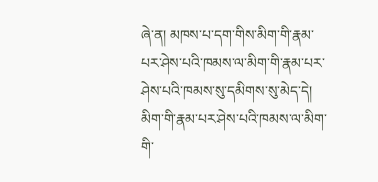ཞེ་ན། མཁས་པ་དག་གིས་མིག་གི་རྣམ་པར་ཤེས་པའི་ཁམས་ལ་མིག་གི་རྣམ་པར་ཤེས་པའི་ཁམས་སུ་དམིགས་སུ་མེད་དེ། མིག་གི་རྣམ་པར་ཤེས་པའི་ཁམས་ལ་མིག་གི་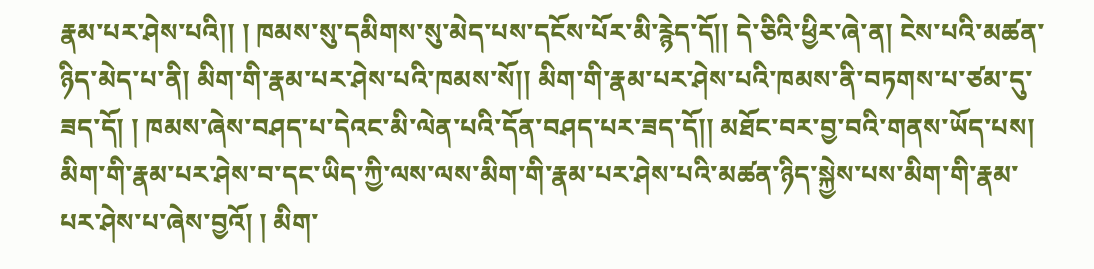རྣམ་པར་ཤེས་པའི།། ། ཁམས་སུ་དམིགས་སུ་མེད་པས་དངོས་པོར་མི་རྙེད་དོ།། དེ་ཅིའི་ཕྱིར་ཞེ་ན། ངེས་པའི་མཚན་ཉིད་མེད་པ་ནི། མིག་གི་རྣམ་པར་ཤེས་པའི་ཁམས་སོ།། མིག་གི་རྣམ་པར་ཤེས་པའི་ཁམས་ནི་བཏགས་པ་ཙམ་དུ་ཟད་དོ། ། ཁམས་ཞེས་བཤད་པ་དེའང་མི་ལེན་པའི་དོན་བཤད་པར་ཟད་དོ།། མཐོང་བར་བྱ་བའི་གནས་ཡོད་པས། མིག་གི་རྣམ་པར་ཤེས་བ་དང་ཡིད་ཀྱི་ལས་ལས་མིག་གི་རྣམ་པར་ཤེས་པའི་མཚན་ཉིད་སྐྱེས་པས་མིག་གི་རྣམ་པར་ཤེས་པ་ཞེས་བྱའོ། ། མིག་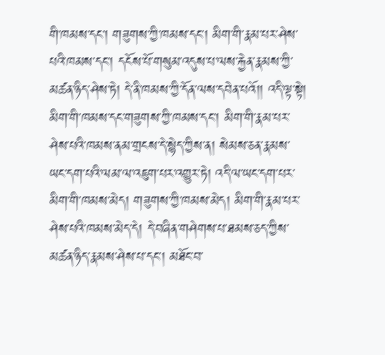གི་ཁམས་དང་། གཟུགས་ཀྱི་ཁམས་དང་། མིག་གི་རྣམ་པར་ཤེས་པའི་ཁམས་དང་། དངོས་པོ་གསུམ་འདུས་པ་ལས་རྐྱེན་རྣམས་ཀྱི་མཚན་ཉིད་ཤེས་ཏེ། དེ་ནི་ཁམས་ཀྱི་དོན་ལས་དབེན་པའོ།། འདི་ལྟ་སྟེ། མིག་གི་ཁམས་དང་གཟུགས་ཀྱི་ཁམས་དང་། མིག་གི་རྣམ་པར་ཤེས་པའི་ཁམས་ནམ་གྲངས་དེ་སྙེད་ཀྱིས་ན། སེམས་ཅན་རྣམས་ཡང་དག་པའི་ལམ་ལ་འཇུག་པར་འགྱུར་ཏེ། འདི་ལ་ཡང་དག་པར་མིག་གི་ཁམས་མེད། གཟུགས་ཀྱི་ཁམས་མེད། མིག་གི་རྣམ་པར་ཤེས་པའི་ཁམས་མེད་དེ། དེ་བཞིན་གཤེགས་པ་ཐམས་ཅད་ཀྱིས་མཚན་ཉིད་རྣམས་ཤེས་པ་དང་། མཐོང་བ་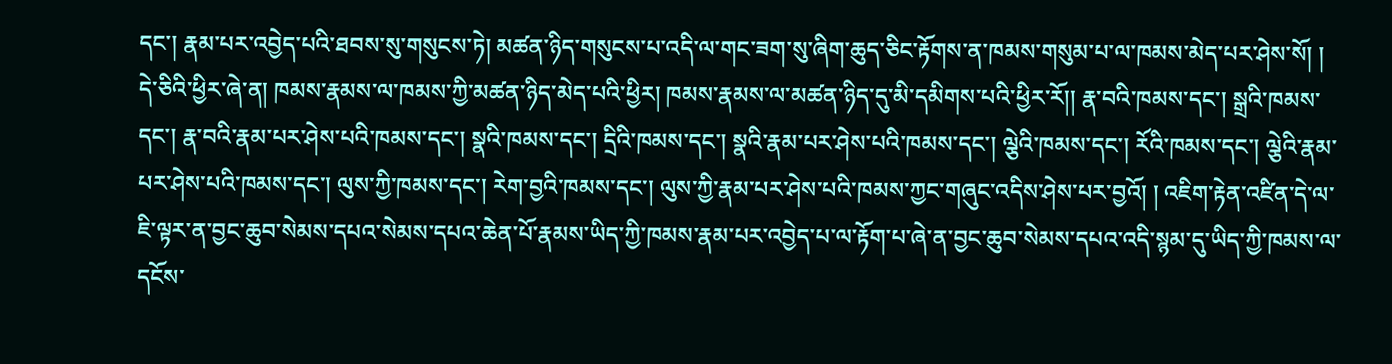དང་། རྣམ་པར་འབྱེད་པའི་ཐབས་སུ་གསུངས་ཏེ། མཚན་ཉིད་གསུངས་པ་འདི་ལ་གང་ཟག་སུ་ཞིག་ཆུད་ཅིང་རྟོགས་ན་ཁམས་གསུམ་པ་ལ་ཁམས་མེད་པར་ཤེས་སོ། ། དེ་ཅིའི་ཕྱིར་ཞེ་ན། ཁམས་རྣམས་ལ་ཁམས་ཀྱི་མཚན་ཉིད་མེད་པའི་ཕྱིར། ཁམས་རྣམས་ལ་མཚན་ཉིད་དུ་མི་དམིགས་པའི་ཕྱིར་རོ།། རྣ་བའི་ཁམས་དང་། སྒྲའི་ཁམས་དང་། རྣ་བའི་རྣམ་པར་ཤེས་པའི་ཁམས་དང་། སྣའི་ཁམས་དང་། དྲིའི་ཁམས་དང་། སྣའི་རྣམ་པར་ཤེས་པའི་ཁམས་དང་། ལྕེའི་ཁམས་དང་། རོའི་ཁམས་དང་། ལྕེའི་རྣམ་པར་ཤེས་པའི་ཁམས་དང་། ལུས་ཀྱི་ཁམས་དང་། རེག་བྱའི་ཁམས་དང་། ལུས་ཀྱི་རྣམ་པར་ཤེས་པའི་ཁམས་ཀྱང་གཞུང་འདིས་ཤེས་པར་བྱའོ། ། འཇིག་རྟེན་འཛིན་དེ་ལ་ཇི་ལྟར་ན་བྱང་ཆུབ་སེམས་དཔའ་སེམས་དཔའ་ཆེན་པོ་རྣམས་ཡིད་ཀྱི་ཁམས་རྣམ་པར་འབྱེད་པ་ལ་རྟོག་པ་ཞེ་ན་བྱང་ཆུབ་སེམས་དཔའ་འདི་སྙམ་དུ་ཡིད་ཀྱི་ཁམས་ལ་དངོས་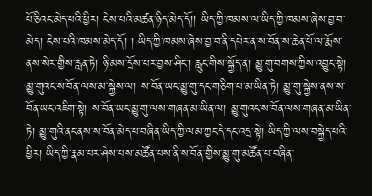པོ་ཅིའང་མེད་པའི་ཕྱིར། ངེས་པའི་མཚན་ཉིད་མེད་དོ།། ཡིད་ཀྱི་ཁམས་ལ་ཡིད་ཀྱི་ཁམས་ཞེས་བྱ་བ་མེད། ངེས་པའི་ཁམས་མེད་དོ། ། ཡིད་ཀྱི་ཁམས་ཞེས་བྱ་བ་ནི་དཔེར་ན་ས་བོན་ས་ཆེན་པོ་ལ་རྨོས་ནས་སེར་གྱིས་རླན་ཏེ། ཉི་མས་དྲོས་པར་བྱས་ཤིང་། རླུང་གིས་སྐྱོད་ན། མྱུ་གུ་བགས་ཀྱིས་འབྱུང་སྟེ། མྱུ་གུའང་ས་བོན་ལས་མ་སྐྱེས་ལ། ས་བོན་ཡང་མྱུ་གུ་དང་གཅིག་པ་མ་ཡིན་ཏེ། མྱུ་གུ་སྐྱེས་ནས་ས་བོན་ཡང་འཇིག་སྟེ། ས་བོན་ཡང་མྱུ་གུ་ལས་གཞན་མ་ཡིན་ལ། མྱུ་གུའང་ས་བོན་ལས་གཞན་མ་ཡིན་ཏེ། མྱུ་གུའི་ནང་ནས་ས་བོན་མེད་པ་བཞིན་ཡིད་ཀྱི་ལམ་ཀྱང་དེ་དང་འདྲ་སྟེ། ཡིད་ཀྱི་ལས་བསྐྱེད་པའི་ཕྱིར། ཡིད་ཀྱི་རྣམ་པར་ཤེས་པས་མཚོན་པས་ནི་ས་བོན་གྱིས་མྱུ་གུ་མཚོན་པ་བཞིན་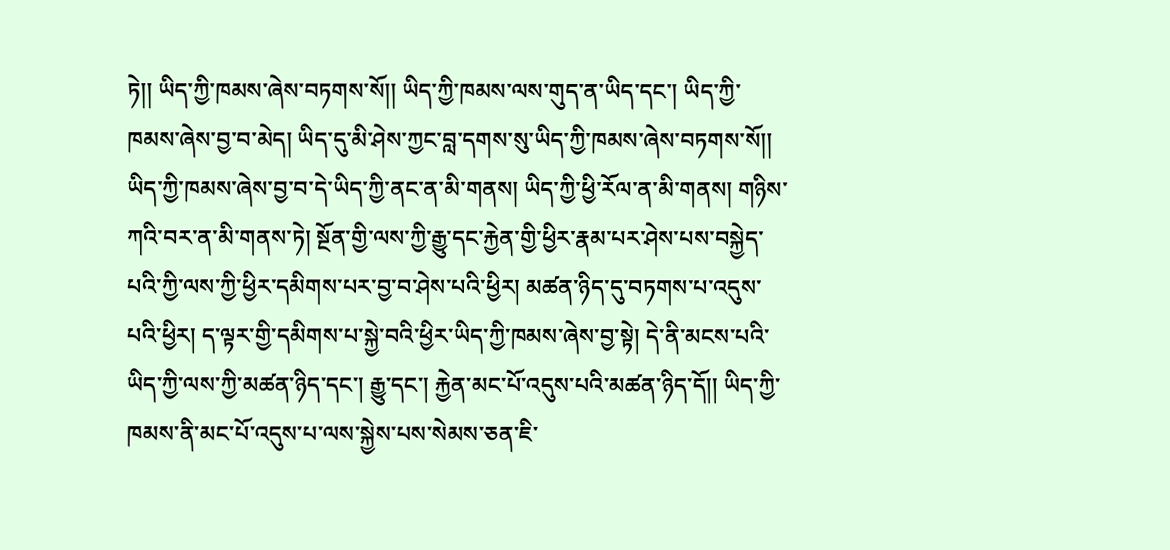ཏེ།། ཡིད་ཀྱི་ཁམས་ཞེས་བཏགས་སོ།། ཡིད་ཀྱི་ཁམས་ལས་གུད་ན་ཡིད་དང་། ཡིད་ཀྱི་ཁམས་ཞེས་བྱ་བ་མེད། ཡིད་དུ་མི་ཤེས་ཀྱང་བླ་དགས་སུ་ཡིད་ཀྱི་ཁམས་ཞེས་བཏགས་སོ།། ཡིད་ཀྱི་ཁམས་ཞེས་བྱ་བ་དེ་ཡིད་ཀྱི་ནང་ན་མི་གནས། ཡིད་ཀྱི་ཕྱི་རོལ་ན་མི་གནས། གཉིས་ཀའི་བར་ན་མི་གནས་ཏེ། སྔོན་གྱི་ལས་ཀྱི་རྒྱུ་དང་རྐྱེན་གྱི་ཕྱིར་རྣམ་པར་ཤེས་པས་བསྐྱེད་པའི་ཀྱི་ལས་ཀྱི་ཕྱིར་དམིགས་པར་བྱ་བ་ཤེས་པའི་ཕྱིར། མཚན་ཉིད་དུ་བཏགས་པ་འདུས་པའི་ཕྱིར། ད་ལྟར་གྱི་དམིགས་པ་སྐྱེ་བའི་ཕྱིར་ཡིད་ཀྱི་ཁམས་ཞེས་བྱ་སྟེ། དེ་ནི་མངས་པའི་ཡིད་ཀྱི་ལས་ཀྱི་མཚན་ཉིད་དང་། རྒྱུ་དང་། རྐྱེན་མང་པོ་འདུས་པའི་མཚན་ཉིད་དོ།། ཡིད་ཀྱི་ཁམས་ནི་མང་པོ་འདུས་པ་ལས་སྐྱེས་པས་སེམས་ཅན་ཇི་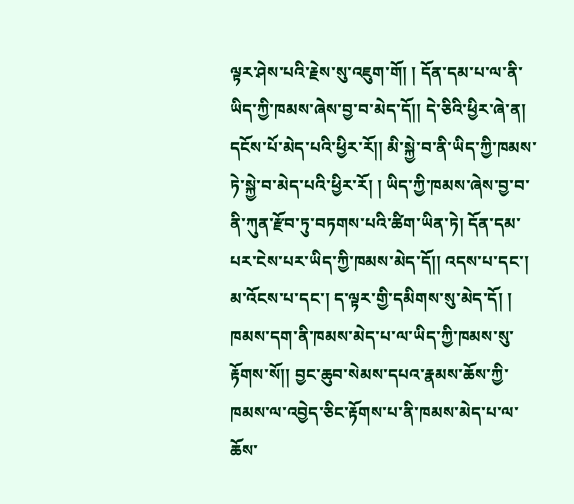ལྟར་ཤེས་པའི་རྗེས་སུ་འཇུག་གོ། ། དོན་དམ་པ་ལ་ནི་ཡིད་ཀྱི་ཁམས་ཞེས་བྱ་བ་མེད་དོ།། དེ་ཅིའི་ཕྱིར་ཞེ་ན། དངོས་པོ་མེད་པའི་ཕྱིར་རོ།། མི་སྐྱེ་བ་ནི་ཡིད་ཀྱི་ཁམས་ཏེ་སྐྱེ་བ་མེད་པའི་ཕྱིར་རོ། ། ཡིད་ཀྱི་ཁམས་ཞེས་བྱ་བ་ནི་ཀུན་རྫོབ་ཏུ་བཏགས་པའི་ཚིག་ཡིན་ཏེ། དོན་དམ་པར་ངེས་པར་ཡིད་ཀྱི་ཁམས་མེད་དོ།། འདས་པ་དང་། མ་འོངས་པ་དང་། ད་ལྟར་གྱི་དམིགས་སུ་མེད་དོ། ། ཁམས་དག་ནི་ཁམས་མེད་པ་ལ་ཡིད་ཀྱི་ཁམས་སུ་རྟོགས་སོ།། བྱང་ཆུབ་སེམས་དཔའ་རྣམས་ཆོས་ཀྱི་ཁམས་ལ་འབྱེད་ཅིང་རྟོགས་པ་ནི་ཁམས་མེད་པ་ལ་ཆོས་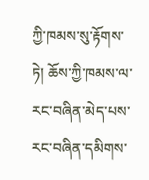ཀྱི་ཁམས་སུ་རྟོགས་ཏེ། ཆོས་ཀྱི་ཁམས་ལ་རང་བཞིན་མེད་པས་རང་བཞིན་དམིགས་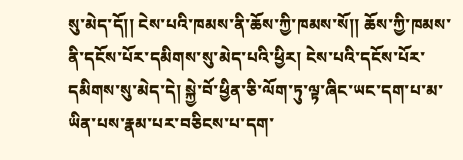སུ་མེད་དོ།། ངེས་པའི་ཁམས་ནི་ཆོས་ཀྱི་ཁམས་སོ།། ཆོས་ཀྱི་ཁམས་ནི་དངོས་པོར་དམིགས་སུ་མེད་པའི་ཕྱིར། ངེས་པའི་དངོས་པོར་དམིགས་སུ་མེད་དེ། སྐྱེ་བོ་ཕྱིན་ཅི་ལོག་ཏུ་ལྟ་ཞིང་ཡང་དག་པ་མ་ཡིན་པས་རྣམ་པར་བཅིངས་པ་དག་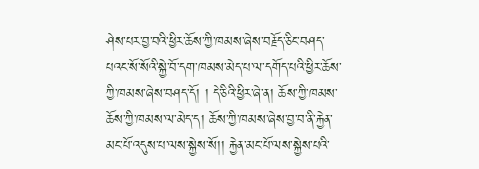ཤེས་པར་བྱ་བའི་ཕྱིར་ཆོས་ཀྱི་ཁམས་ཞེས་བརྗོད་ཅིང་བཤད་པའང་སོ་སོའི་སྐྱེ་བོ་དག་ཁམས་མེད་པ་ལ་དགོད་པའི་ཕྱིར་ཆོས་ཀྱི་ཁམས་ཞེས་བཤད་དོ། ། དེ་ཅིའི་ཕྱིར་ཞེ་ན། ཆོས་ཀྱི་ཁམས་ཆོས་ཀྱི་ཁམས་ལ་མེད་ད། ཆོས་ཀྱི་ཁམས་ཞེས་བྱ་བ་ནི་རྐྱེན་མང་པོ་འདུས་པ་ལས་སྐྱེས་སོ།། རྐྱེན་མང་པོ་ལས་སྐྱེས་པའི་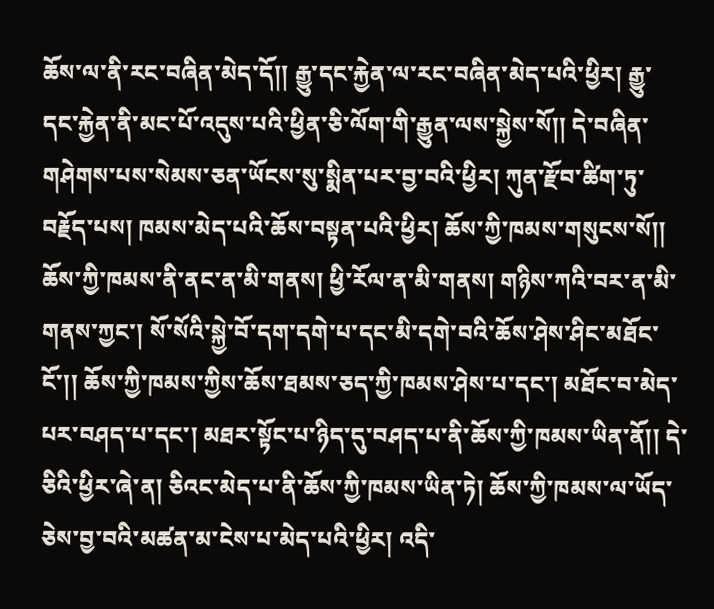ཆོས་ལ་ནི་རང་བཞིན་མེད་དོ།། རྒྱུ་དང་རྐྱེན་ལ་རང་བཞིན་མེད་པའི་ཕྱིར། རྒྱུ་དང་རྐྱེན་ནི་མང་པོ་འདུས་པའི་ཕྱིན་ཅི་ལོག་གི་རྒྱུན་ལས་སྐྱེས་སོ།། དེ་བཞིན་གཤེགས་པས་སེམས་ཅན་ཡོངས་སུ་སྨིན་པར་བྱ་བའི་ཕྱིར། ཀུན་རྫོབ་ཚིག་ཏུ་བརྗོད་པས། ཁམས་མེད་པའི་ཆོས་བསྟན་པའི་ཕྱིར། ཆོས་ཀྱི་ཁམས་གསུངས་སོ།། ཆོས་ཀྱི་ཁམས་ནི་ནང་ན་མི་གནས། ཕྱི་རོལ་ན་མི་གནས། གཉིས་ཀའི་བར་ན་མི་གནས་ཀྱང་། སོ་སོའི་སྐྱེ་བོ་དག་དགེ་པ་དང་མི་དགེ་བའི་ཆོས་ཤེས་ཤིང་མཐོང་ངོ་།། ཆོས་ཀྱི་ཁམས་ཀྱིས་ཆོས་ཐམས་ཅད་ཀྱི་ཁམས་ཤེས་པ་དང་། མཐོང་བ་མེད་པར་བཤད་པ་དང་། མཐར་སྟོང་པ་ཉིད་དུ་བཤད་པ་ནི་ཆོས་ཀྱི་ཁམས་ཡིན་ནོ།། དེ་ཅིའི་ཕྱིར་ཞེ་ན། ཅིའང་མེད་པ་ནི་ཆོས་ཀྱི་ཁམས་ཡིན་ཏེ། ཆོས་ཀྱི་ཁམས་ལ་ཡོད་ཅེས་བྱ་བའི་མཚན་མ་ངེས་པ་མེད་པའི་ཕྱིར། འདི་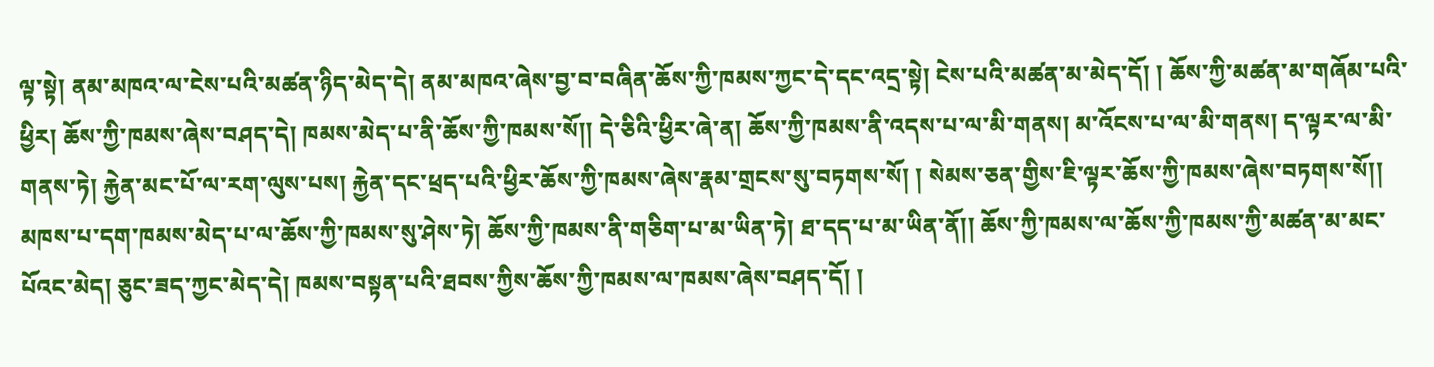ལྟ་སྟེ། ནམ་མཁའ་ལ་ངེས་པའི་མཚན་ཉིད་མེད་དེ། ནམ་མཁའ་ཞེས་བྱ་བ་བཞིན་ཆོས་ཀྱི་ཁམས་ཀྱང་དེ་དང་འདྲ་སྟེ། ངེས་པའི་མཚན་མ་མེད་དོ། ། ཆོས་ཀྱི་མཚན་མ་གཞོམ་པའི་ཕྱིར། ཆོས་ཀྱི་ཁམས་ཞེས་བཤད་དེ། ཁམས་མེད་པ་ནི་ཆོས་ཀྱི་ཁམས་སོ།། དེ་ཅིའི་ཕྱིར་ཞེ་ན། ཆོས་ཀྱི་ཁམས་ནི་འདས་པ་ལ་མི་གནས། མ་འོངས་པ་ལ་མི་གནས། ད་ལྟར་ལ་མི་གནས་ཏེ། རྐྱེན་མང་པོ་ལ་རག་ལུས་པས། རྐྱེན་དང་ཕྲད་པའི་ཕྱིར་ཆོས་ཀྱི་ཁམས་ཞེས་རྣམ་གྲངས་སུ་བཏགས་སོ། ། སེམས་ཅན་གྱིས་ཇི་ལྟར་ཆོས་ཀྱི་ཁམས་ཞེས་བཏགས་སོ།། མཁས་པ་དག་ཁམས་མེད་པ་ལ་ཆོས་ཀྱི་ཁམས་སུ་ཤེས་ཏེ། ཆོས་ཀྱི་ཁམས་ནི་གཅིག་པ་མ་ཡིན་ཏེ། ཐ་དད་པ་མ་ཡིན་ནོ།། ཆོས་ཀྱི་ཁམས་ལ་ཆོས་ཀྱི་ཁམས་ཀྱི་མཚན་མ་མང་པོའང་མེད། ཅུང་ཟད་ཀྱང་མེད་དེ། ཁམས་བསྟན་པའི་ཐབས་ཀྱིས་ཆོས་ཀྱི་ཁམས་ལ་ཁམས་ཞེས་བཤད་དོ། །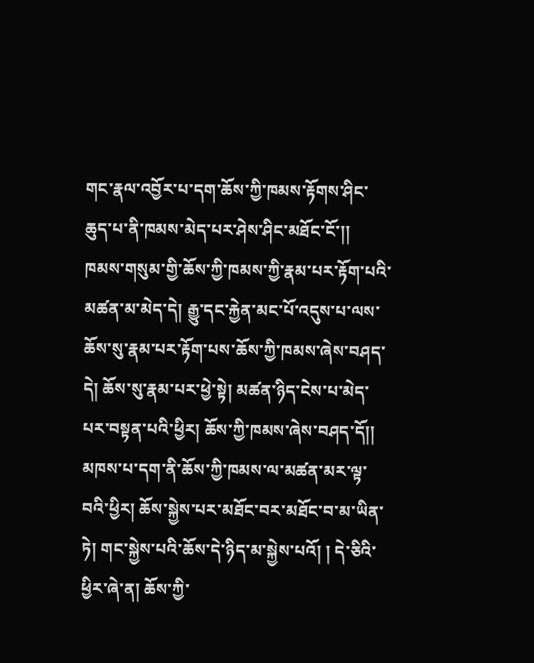གང་རྣལ་འབྱོར་པ་དག་ཆོས་ཀྱི་ཁམས་རྟོགས་ཤིང་ཆུད་པ་ནི་ཁམས་མེད་པར་ཤེས་ཤིང་མཐོང་ངོ་།། ཁམས་གསུམ་གྱི་ཆོས་ཀྱི་ཁམས་ཀྱི་རྣམ་པར་རྟོག་པའི་མཚན་མ་མེད་དེ། རྒྱུ་དང་རྐྱེན་མང་པོ་འདུས་པ་ལས་ཆོས་སུ་རྣམ་པར་རྟོག་པས་ཆོས་ཀྱི་ཁམས་ཞེས་བཤད་དེ། ཆོས་སུ་རྣམ་པར་ཕྱེ་སྟེ། མཚན་ཉིད་ངེས་པ་མེད་པར་བསྟན་པའི་ཕྱིར། ཆོས་ཀྱི་ཁམས་ཞེས་བཤད་དོ།། མཁས་པ་དག་ནི་ཆོས་ཀྱི་ཁམས་ལ་མཚན་མར་ལྟ་བའི་ཕྱིར། ཆོས་སྐྱེས་པར་མཐོང་བར་མཐོང་བ་མ་ཡིན་ཏེ། གང་སྐྱེས་པའི་ཆོས་དེ་ཉིད་མ་སྐྱེས་པའོ། ། དེ་ཅིའི་ཕྱིར་ཞེ་ན། ཆོས་ཀྱི་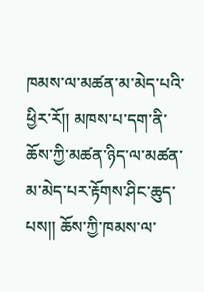ཁམས་ལ་མཚན་མ་མེད་པའི་ཕྱིར་རོ།། མཁས་པ་དག་ནི་ཆོས་ཀྱི་མཚན་ཉིད་ལ་མཚན་མ་མེད་པར་རྟོགས་ཤིང་ཆུད་པས།། ཆོས་ཀྱི་ཁམས་ལ་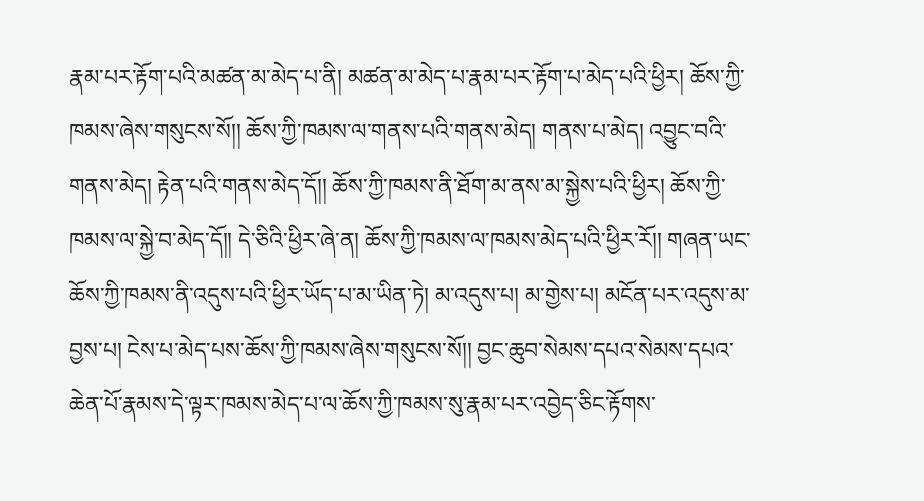རྣམ་པར་རྟོག་པའི་མཚན་མ་མེད་པ་ནི། མཚན་མ་མེད་པ་རྣམ་པར་རྟོག་པ་མེད་པའི་ཕྱིར། ཆོས་ཀྱི་ཁམས་ཞེས་གསུངས་སོ།། ཆོས་ཀྱི་ཁམས་ལ་གནས་པའི་གནས་མེད། གནས་པ་མེད། འབྱུང་བའི་གནས་མེད། རྟེན་པའི་གནས་མེད་དོ།། ཆོས་ཀྱི་ཁམས་ནི་ཐོག་མ་ནས་མ་སྐྱེས་པའི་ཕྱིར། ཆོས་ཀྱི་ཁམས་ལ་སྐྱེ་བ་མེད་དོ།། དེ་ཅིའི་ཕྱིར་ཞེ་ན། ཆོས་ཀྱི་ཁམས་ལ་ཁམས་མེད་པའི་ཕྱིར་རོ།། གཞན་ཡང་ཆོས་ཀྱི་ཁམས་ནི་འདུས་པའི་ཕྱིར་ཡོད་པ་མ་ཡིན་ཏེ། མ་འདུས་པ། མ་གྱེས་པ། མངོན་པར་འདུས་མ་བྱས་པ། ངེས་པ་མེད་པས་ཆོས་ཀྱི་ཁམས་ཞེས་གསུངས་སོ།། བྱང་ཆུབ་སེམས་དཔའ་སེམས་དཔའ་ཆེན་པོ་རྣམས་དེ་ལྟར་ཁམས་མེད་པ་ལ་ཆོས་ཀྱི་ཁམས་སུ་རྣམ་པར་འབྱེད་ཅིང་རྟོགས་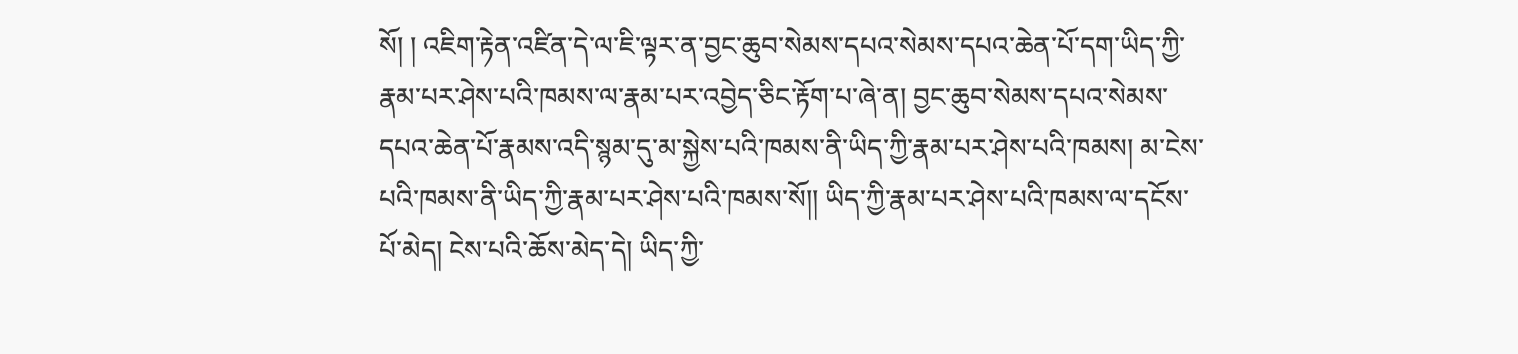སོ། ། འཇིག་རྟེན་འཛིན་དེ་ལ་ཇི་ལྟར་ན་བྱང་ཆུབ་སེམས་དཔའ་སེམས་དཔའ་ཆེན་པོ་དག་ཡིད་ཀྱི་རྣམ་པར་ཤེས་པའི་ཁམས་ལ་རྣམ་པར་འབྱེད་ཅིང་རྟོག་པ་ཞེ་ན། བྱང་ཆུབ་སེམས་དཔའ་སེམས་དཔའ་ཆེན་པོ་རྣམས་འདི་སྙམ་དུ་མ་སྐྱེས་པའི་ཁམས་ནི་ཡིད་ཀྱི་རྣམ་པར་ཤེས་པའི་ཁམས། མ་ངེས་པའི་ཁམས་ནི་ཡིད་ཀྱི་རྣམ་པར་ཤེས་པའི་ཁམས་སོ།། ཡིད་ཀྱི་རྣམ་པར་ཤེས་པའི་ཁམས་ལ་དངོས་པོ་མེད། ངེས་པའི་ཆོས་མེད་དེ། ཡིད་ཀྱི་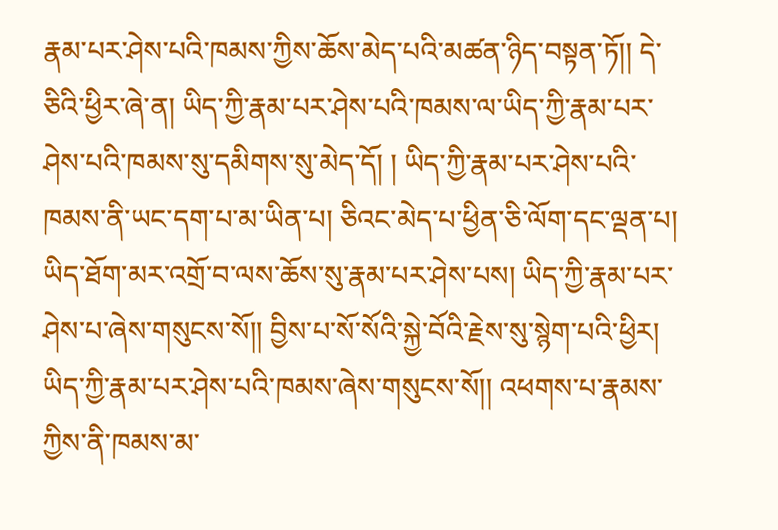རྣམ་པར་ཤེས་པའི་ཁམས་ཀྱིས་ཆོས་མེད་པའི་མཚན་ཉིད་བསྟན་ཏོ།། དེ་ཅིའི་ཕྱིར་ཞེ་ན། ཡིད་ཀྱི་རྣམ་པར་ཤེས་པའི་ཁམས་ལ་ཡིད་ཀྱི་རྣམ་པར་ཤེས་པའི་ཁམས་སུ་དམིགས་སུ་མེད་དོ། ། ཡིད་ཀྱི་རྣམ་པར་ཤེས་པའི་ཁམས་ནི་ཡང་དག་པ་མ་ཡིན་པ། ཅིའང་མེད་པ་ཕྱིན་ཅི་ལོག་དང་ལྡན་པ། ཡིད་ཐོག་མར་འགྲོ་བ་ལས་ཆོས་སུ་རྣམ་པར་ཤེས་པས། ཡིད་ཀྱི་རྣམ་པར་ཤེས་པ་ཞེས་གསུངས་སོ།། བྱིས་པ་སོ་སོའི་སྐྱེ་བོའི་རྗེས་སུ་སྙེག་པའི་ཕྱིར། ཡིད་ཀྱི་རྣམ་པར་ཤེས་པའི་ཁམས་ཞེས་གསུངས་སོ།། འཕགས་པ་རྣམས་ཀྱིས་ནི་ཁམས་མ་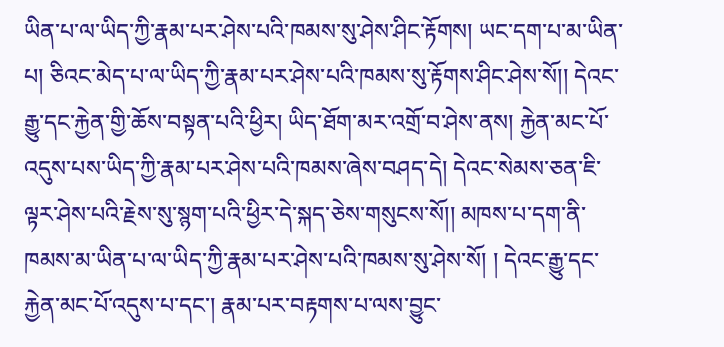ཡིན་པ་ལ་ཡིད་ཀྱི་རྣམ་པར་ཤེས་པའི་ཁམས་སུ་ཤེས་ཤིང་རྟོགས། ཡང་དག་པ་མ་ཡིན་པ། ཅིའང་མེད་པ་ལ་ཡིད་ཀྱི་རྣམ་པར་ཤེས་པའི་ཁམས་སུ་རྟོགས་ཤིང་ཤེས་སོ།། དེའང་རྒྱུ་དང་རྐྱེན་གྱི་ཆོས་བསྟན་པའི་ཕྱིར། ཡིད་ཐོག་མར་འགྲོ་བ་ཤེས་ནས། རྐྱེན་མང་པོ་འདུས་པས་ཡིད་ཀྱི་རྣམ་པར་ཤེས་པའི་ཁམས་ཞེས་བཤད་དེ། དེའང་སེམས་ཅན་ཇི་ལྟར་ཤེས་པའི་རྗེས་སུ་སྙག་པའི་ཕྱིར་དེ་སྐད་ཅེས་གསུངས་སོ།། མཁས་པ་དག་ནི་ཁམས་མ་ཡིན་པ་ལ་ཡིད་ཀྱི་རྣམ་པར་ཤེས་པའི་ཁམས་སུ་ཤེས་སོ། ། དེའང་རྒྱུ་དང་རྐྱེན་མང་པོ་འདུས་པ་དང་། རྣམ་པར་བརྟགས་པ་ལས་བྱུང་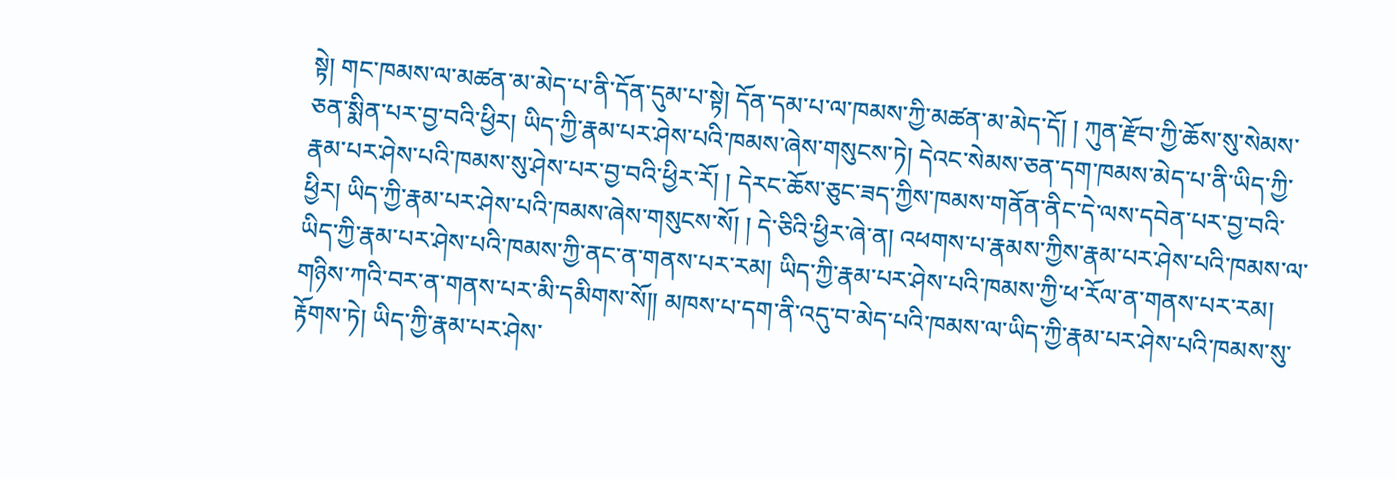སྟེ། གང་ཁམས་ལ་མཚན་མ་མེད་པ་ནི་དོན་དུམ་པ་སྟེ། དོན་དམ་པ་ལ་ཁམས་ཀྱི་མཚན་མ་མེད་དོ། ། ཀུན་རྫོབ་ཀྱི་ཆོས་སུ་སེམས་ཅན་སྨིན་པར་བྱ་བའི་ཕྱིར། ཡིད་ཀྱི་རྣམ་པར་ཤེས་པའི་ཁམས་ཞེས་གསུངས་ཏེ། དེའང་སེམས་ཅན་དག་ཁམས་མེད་པ་ནི་ཡིད་ཀྱི་རྣམ་པར་ཤེས་པའི་ཁམས་སུ་ཤེས་པར་བྱ་བའི་ཕྱིར་རོ། ། དེརང་ཆོས་ཅུང་ཟད་ཀྱིས་ཁམས་གནོན་ནིང་དེ་ལས་དབེན་པར་བྱ་བའི་ཕྱིར། ཡིད་ཀྱི་རྣམ་པར་ཤེས་པའི་ཁམས་ཞེས་གསུངས་སོ། ། དེ་ཅིའི་ཕྱིར་ཞེ་ན། འཕགས་པ་རྣམས་ཀྱིས་རྣམ་པར་ཤེས་པའི་ཁམས་ལ་ཡིད་ཀྱི་རྣམ་པར་ཤེས་པའི་ཁམས་ཀྱི་ནང་ན་གནས་པར་རམ། ཡིད་ཀྱི་རྣམ་པར་ཤེས་པའི་ཁམས་ཀྱི་ཕ་རོལ་ན་གནས་པར་རམ། གཉིས་ཀའི་བར་ན་གནས་པར་མི་དམིགས་སོ།། མཁས་པ་དག་ནི་འདུ་བ་མེད་པའི་ཁམས་ལ་ཡིད་ཀྱི་རྣམ་པར་ཤེས་པའི་ཁམས་སུ་རྟོགས་ཏེ། ཡིད་ཀྱི་རྣམ་པར་ཤེས་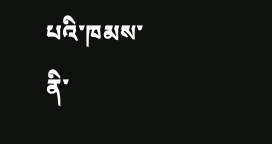པའི་ཁམས་ནི་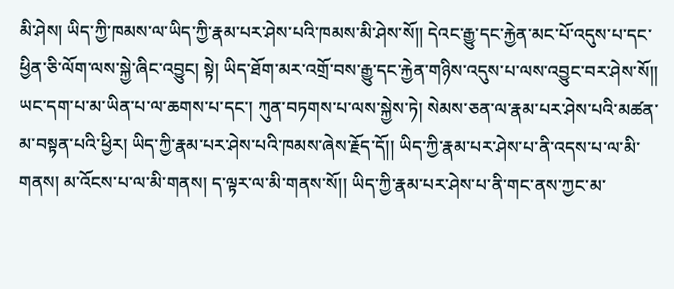མི་ཤེས། ཡིད་ཀྱི་ཁམས་ལ་ཡིད་ཀྱི་རྣམ་པར་ཤེས་པའི་ཁམས་མི་ཤེས་སོ།། དེའང་རྒྱུ་དང་རྐྱེན་མང་པོ་འདུས་པ་དང་ཕྱིན་ཅི་ལོག་ལས་སྐྱེ་ཞིང་འབྱུང། སྟེ། ཡིད་ཐོག་མར་འགྲོ་བས་རྒྱུ་དང་རྐྱེན་གཉིས་འདུས་པ་ལས་འབྱུང་བར་ཤེས་སོ།། ཡང་དག་པ་མ་ཡིན་པ་ལ་ཆགས་པ་དང་། ཀུན་བཏགས་པ་ལས་སྐྱེས་ཏེ། སེམས་ཅན་ལ་རྣམ་པར་ཤེས་པའི་མཚན་མ་བསྟན་པའི་ཕྱིར། ཡིད་ཀྱི་རྣམ་པར་ཤེས་པའི་ཁམས་ཞེས་རྗོད་དོ།། ཡིད་ཀྱི་རྣམ་པར་ཤེས་པ་ནི་འདས་པ་ལ་མི་གནས། མ་འོངས་པ་ལ་མི་གནས། ད་ལྟར་ལ་མི་གནས་སོ།། ཡིད་ཀྱི་རྣམ་པར་ཤེས་པ་ནི་གང་ནས་ཀྱང་མ་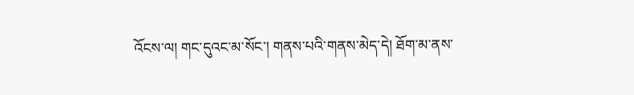འོངས་ལ། གང་དུའང་མ་སོང་། གནས་པའི་གནས་མེད་དེ། ཐོག་མ་ནས་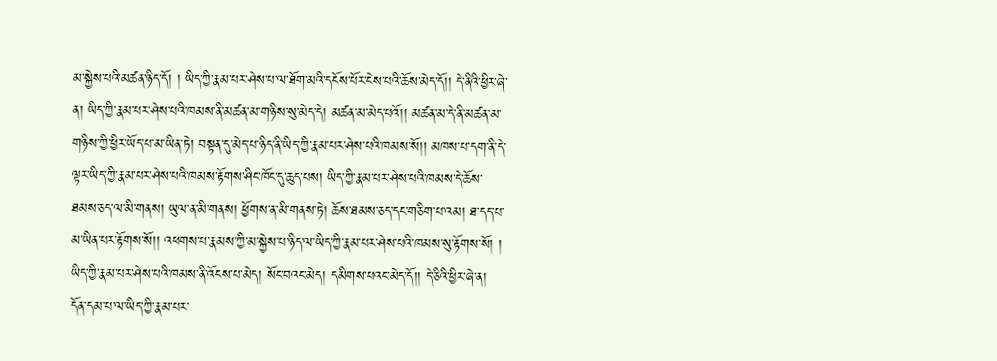མ་སྐྱེས་པའི་མཚན་ཉིད་དོ། ། ཡིད་ཀྱི་རྣམ་པར་ཤེས་པ་ལ་ཐོག་མའི་དངོས་པོར་ངེས་པའི་ཆོས་མེད་དོ།། དེ་ནིའི་ཕྱིར་ཞེ་ན། ཡིད་ཀྱི་རྣམ་པར་ཤེས་པའི་ཁམས་ནི་མཚན་མ་གཉིས་སུ་མེད་དེ། མཚན་མ་མེད་པའོ།། མཚན་མ་དེ་ནི་མཚན་མ་གཉིས་ཀྱི་ཕྱིར་ཡོད་པ་མ་ཡིན་ཏེ། བསྟན་དུ་མེད་པ་ཉིད་ནི་ཡིད་ཀྱི་རྣམ་པར་ཤེས་པའི་ཁམས་སོ།། མཁས་པ་དག་ནི་དེ་ལྟར་ཡིད་ཀྱི་རྣམ་པར་ཤེས་པའི་ཁམས་རྟོགས་ཤིང་ཁོང་དུ་ཆུད་པས། ཡིད་ཀྱི་རྣམ་པར་ཤེས་པའི་ཁམས་དེ་ཆོས་ཐམས་ཅད་ལ་མི་གནས། ཡུལ་ན་མི་གནས། ཕྱོགས་ན་མི་གནས་ཏེ། ཆོས་ཐམས་ཅད་དང་གཅིག་པ་འམ། ཐ་དད་པ་མ་ཡིན་པར་རྟོགས་སོ།། འཕགས་པ་རྣམས་ཀྱི་མ་སྐྱེས་པ་ཉིད་ལ་ཡིད་ཀྱི་རྣམ་པར་ཤེས་པའི་ཁམས་སུ་རྟོགས་སོ། ། ཡིད་ཀྱི་རྣམ་པར་ཤེས་པའི་ཁམས་ནི་འོངས་པ་མེད། སོང་བའང་མེད། དམིགས་པའང་མེད་དོ།། དེ་ཅིའི་ཕྱིར་ཞེ་ན། དོན་དམ་པ་ལ་ཡིད་ཀྱི་རྣམ་པར་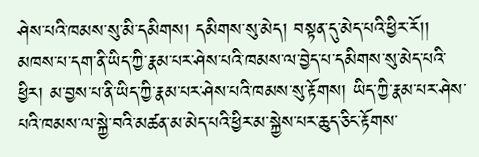ཤེས་པའི་ཁམས་སུ་མི་དམིགས། དམིགས་སུ་མེད། བསྟན་དུ་མེད་པའི་ཕྱིར་རོ།། མཁས་པ་དག་ནི་ཡིད་ཀྱི་རྣམ་པར་ཤེས་པའི་ཁམས་ལ་བྱེད་པ་དམིགས་སུ་མེད་པའི་ཕྱིར། མ་བྱས་པ་ནི་ཡིད་ཀྱི་རྣམ་པར་ཤེས་པའི་ཁམས་སུ་རྟོགས། ཡིད་ཀྱི་རྣམ་པར་ཤེས་པའི་ཁམས་ལ་སྐྱེ་བའི་མཚན་མ་མེད་པའི་ཕྱིར་མ་སྐྱེས་པར་ཆུད་ཅིང་རྟོགས་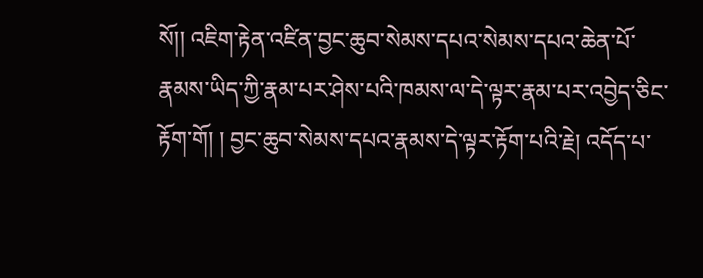སོ།། འཇིག་རྟེན་འཛིན་བྱང་ཆུབ་སེམས་དཔའ་སེམས་དཔའ་ཆེན་པོ་རྣམས་ཡིད་ཀྱི་རྣམ་པར་ཤེས་པའི་ཁམས་ལ་དེ་ལྟར་རྣམ་པར་འབྱེད་ཅིང་རྟོག་གོ། ། བྱང་ཆུབ་སེམས་དཔའ་རྣམས་དེ་ལྟར་རྟོག་པའི་རྗེ། འདོད་པ་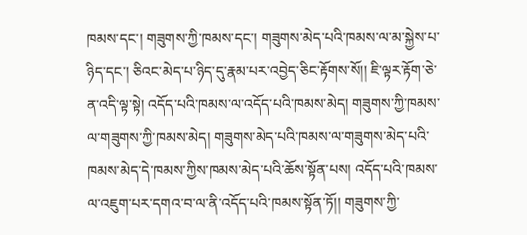ཁམས་དང་། གཟུགས་ཀྱི་ཁམས་དང་། གཟུགས་མེད་པའི་ཁམས་ལ་མ་སྐྱེས་པ་ཉིད་དང་། ཅིའང་མེད་པ་ཉིད་དུ་རྣམ་པར་འབྱེད་ཅིང་རྟོགས་སོ།། ཇི་ལྟར་རྟོག་ཅེ་ན་འདི་ལྟ་སྟེ། འདོད་པའི་ཁམས་ལ་འདོད་པའི་ཁམས་མེད། གཟུགས་ཀྱི་ཁམས་ལ་གཟུགས་ཀྱི་ཁམས་མེད། གཟུགས་མེད་པའི་ཁམས་ལ་གཟུགས་མེད་པའི་ཁམས་མེད་དེ་ཁམས་ཀྱིས་ཁམས་མེད་པའི་ཆོས་སྟོན་པས། འདོད་པའི་ཁམས་ལ་འཇུག་པར་དགའ་བ་ལ་ནི་འདོད་པའི་ཁམས་སྟོན་ཏོ།། གཟུགས་ཀྱི་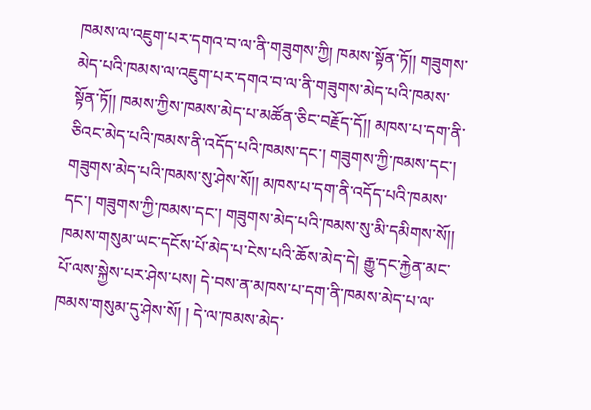ཁམས་ལ་འཇུག་པར་དགའ་བ་ལ་ནི་གཟུགས་ཀྱི། ཁམས་སྟོན་ཏོ།། གཟུགས་མེད་པའི་ཁམས་ལ་འཇུག་པར་དགའ་བ་ལ་ནི་གཟུགས་མེད་པའི་ཁམས་སྟོན་ཏོ།། ཁམས་ཀྱིས་ཁམས་མེད་པ་མཚོན་ཅིང་བརྗོད་དོ།། མཁས་པ་དག་ནི་ཅིའང་མེད་པའི་ཁམས་ནི་འདོད་པའི་ཁམས་དང་། གཟུགས་ཀྱི་ཁམས་དང་། གཟུགས་མེད་པའི་ཁམས་སུ་ཤེས་སོ།། མཁས་པ་དག་ནི་འདོད་པའི་ཁམས་དང་། གཟུགས་ཀྱི་ཁམས་དང་། གཟུགས་མེད་པའི་ཁམས་སུ་མི་དམིགས་སོ།། ཁམས་གསུམ་ཡང་དངོས་པོ་མེད་པ་ངེས་པའི་ཆོས་མེད་དེ། རྒྱུ་དང་རྐྱེན་མང་པོ་ལས་སྐྱེས་པར་ཤེས་པས། དེ་བས་ན་མཁས་པ་དག་ནི་ཁམས་མེད་པ་ལ་ཁམས་གསུམ་དུ་ཤེས་སོ། ། དེ་ལ་ཁམས་མེད་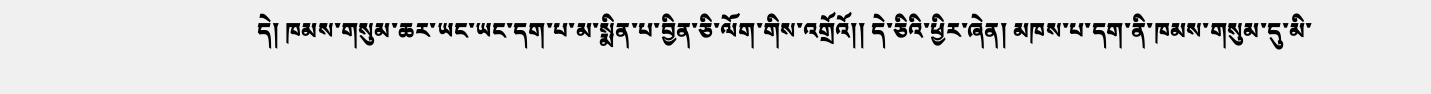དེ། ཁམས་གསུམ་ཆར་ཡང་ཡང་དག་པ་མ་སྨིན་པ་བྱིན་ཅི་ལོག་གིས་འགྲོའོ།། དེ་ཅིའི་ཕྱིར་ཞེན། མཁས་པ་དག་ནི་ཁམས་གསུམ་དུ་མི་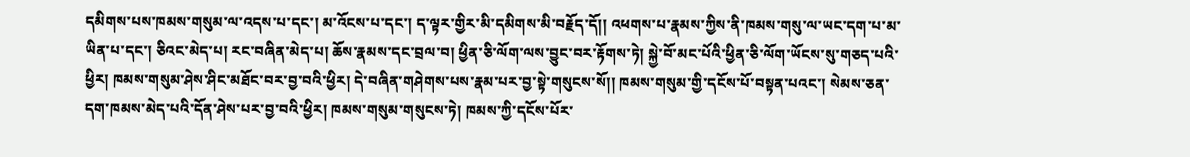དམིགས་པས་ཁམས་གསུམ་ལ་འདས་པ་དང་། མ་འོངས་པ་དང་། ད་ལྟར་གྱིར་མི་དམིགས་མི་བརྗོད་དོ།། འཕགས་པ་རྣམས་ཀྱིས་ནི་ཁམས་གསུ་ལ་ཡང་དག་པ་མ་ཡིན་པ་དང་། ཅིའང་མེད་པ། རང་བཞིན་མེད་པ། ཆོས་རྣམས་དང་བྲལ་བ། ཕྱིན་ཅི་ལོག་ལས་བྱུང་བར་རྟོགས་ཏེ། སྐྱེ་བོ་མང་པོའི་ཕྱིན་ཅི་ལོག་ཡོངས་སུ་གཅད་པའི་ཕྱིར། ཁམས་གསུམ་ཤེས་ཤིང་མཐོང་བར་བྱ་བའི་ཕྱིར། དེ་བཞིན་གཤེགས་པས་རྣམ་པར་བྱ་སྟེ་གསུངས་སོ།། ཁམས་གསུམ་གྱི་དངོས་པོ་བསྟན་པའང་། སེམས་ཅན་དག་ཁམས་མེད་པའི་དོན་ཤེས་པར་བྱ་བའི་ཕྱིར། ཁམས་གསུམ་གསུངས་ཏེ། ཁམས་ཀྱི་དངོས་པོར་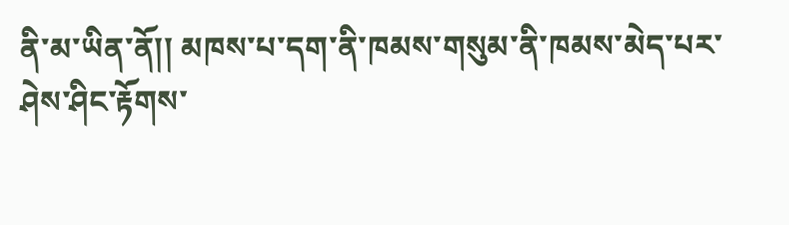ནི་མ་ཡིན་ནོ།། མཁས་པ་དག་ནི་ཁམས་གསུམ་ནི་ཁམས་མེད་པར་ཤེས་ཤིང་རྟོགས་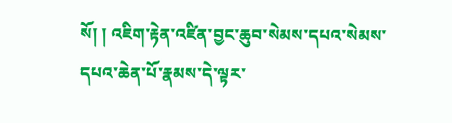སོ། ། འཇིག་རྟེན་འཛིན་བྱང་ཆུབ་སེམས་དཔའ་སེམས་དཔའ་ཆེན་པོ་རྣམས་དེ་ལྟར་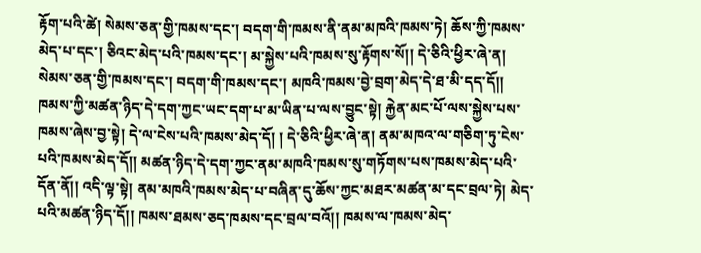རྟོག་པའི་ཚེ། སེམས་ཅན་གྱི་ཁམས་དང་། བདག་གི་ཁམས་ནི་ནམ་མཁའི་ཁམས་ཏེ། ཆོས་ཀྱི་ཁམས་མེད་པ་དང་། ཅིའང་མེད་པའི་ཁམས་དང་། མ་སྐྱེས་པའི་ཁམས་སུ་རྟོགས་སོ།། དེ་ཅིའི་ཕྱིར་ཞེ་ན། སེམས་ཅན་གྱི་ཁམས་དང་། བདག་གི་ཁམས་དང་། མཁའི་ཁམས་བྱེ་བྲག་མེད་དེ་ཐ་མི་དད་དོ།། ཁམས་ཀྱི་མཚན་ཉིད་དེ་དག་ཀྱང་ཡང་དག་པ་མ་ཡིན་པ་ལས་བྱུང་སྟེ། རྐྱེན་མང་པོ་ལས་སྐྱེས་པས་ཁམས་ཞེས་བྱ་སྟེ། དེ་ལ་ངེས་པའི་ཁམས་མེད་དོ། ། དེ་ཅིའི་ཕྱིར་ཞེ་ན། ནམ་མཁའ་ལ་གཅིག་ཏུ་ངེས་པའི་ཁམས་མེད་དོ།། མཚན་ཉིད་དེ་དག་ཀྱང་ནམ་མཁའི་ཁམས་སུ་གཏོགས་པས་ཁམས་མེད་པའི་དོན་ནོ།། འདི་ལྟ་སྟེ། ནམ་མཁའི་ཁམས་མེད་པ་བཞིན་དུ་ཆོས་ཀྱང་མཐར་མཚན་མ་དང་བྲལ་ཏེ། མེད་པའི་མཚན་ཉིད་དོ།། ཁམས་ཐམས་ཅད་ཁམས་དང་བྲལ་བའོ།། ཁམས་ལ་ཁམས་མེད་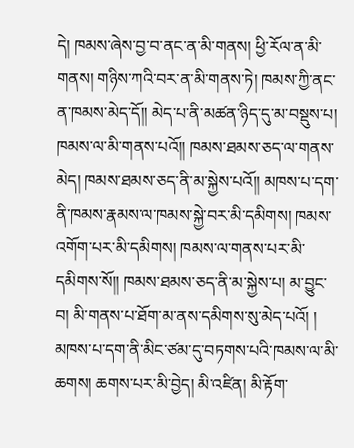དེ། ཁམས་ཞེས་བྱ་བ་ནང་ན་མི་གནས། ཕྱི་རོལ་ན་མི་གནས། གཉིས་ཀའི་བར་ན་མི་གནས་ཏེ། ཁམས་ཀྱི་ནང་ན་ཁམས་མེད་དོ།། མེད་པ་ནི་མཚན་ཉིད་དུ་མ་བསྡུས་པ། ཁམས་ལ་མི་གནས་པའོ།། ཁམས་ཐམས་ཅད་ལ་གནས་མེད། ཁམས་ཐམས་ཅད་ནི་མ་སྐྱེས་པའོ།། མཁས་པ་དག་ནི་ཁམས་རྣམས་ལ་ཁམས་སྐྱེ་བར་མི་དམིགས། ཁམས་འགོག་པར་མི་དམིགས། ཁམས་ལ་གནས་པར་མི་དམིགས་སོ།། ཁམས་ཐམས་ཅད་ནི་མ་སྐྱེས་པ། མ་བྱུང་བ། མི་གནས་པ་ཐོག་མ་ནས་དམིགས་སུ་མེད་པའོ། ། མཁས་པ་དག་ནི་མིང་ཙམ་དུ་བཏགས་པའི་ཁམས་ལ་མི་ཆགས། ཆགས་པར་མི་བྱེད། མི་འཛིན། མི་རྟོག་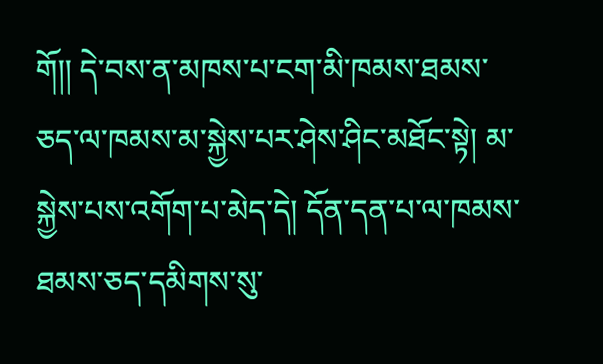གོ།། དེ་བས་ན་མཁས་པ་ངག་མི་ཁམས་ཐམས་ཅད་ལ་ཁམས་མ་སྐྱེས་པར་ཤེས་ཤིང་མཐོང་སྟེ། མ་སྐྱེས་པས་འགོག་པ་མེད་དེ། དོན་དན་པ་ལ་ཁམས་ཐམས་ཅད་དམིགས་སུ་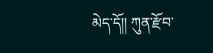མེད་དོ།། ཀུན་རྫོབ་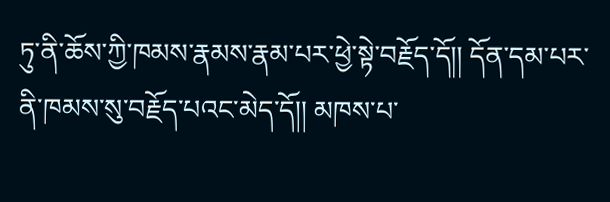ཏུ་ནི་ཆོས་ཀྱི་ཁམས་རྣམས་རྣམ་པར་ཕྱེ་སྟེ་བརྗོད་དོ།། དོན་དམ་པར་ནི་ཁམས་སུ་བརྗོད་པའང་མེད་དོ།། མཁས་པ་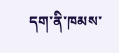དག་ནི་ཁམས་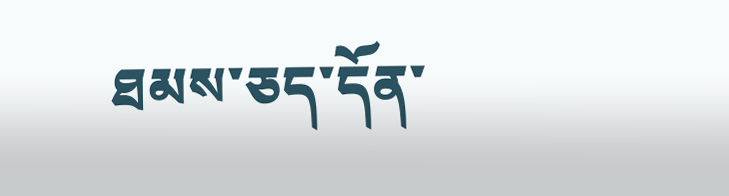ཐམས་ཅད་དོན་